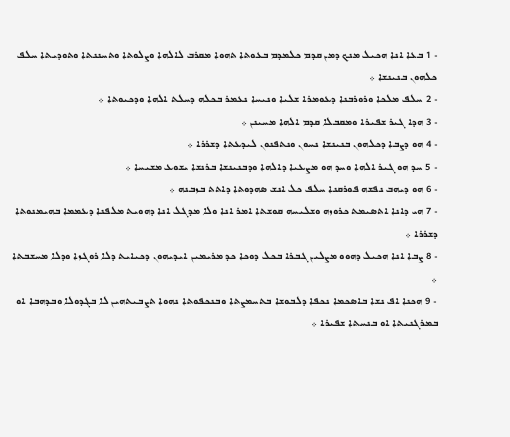- 1 ܒܥܐ ܐܢܐ ܗܟܝܠ ܡܢܟ ܕܡܢ ܩܕܡ ܟܠܡܕܡ ܒܥܘܬܐ ܬܗܘܐ ܡܩܪܒ ܠܐܠܗܐ ܘܨܠܘܬܐ ܘܬܚܢܢܬܐ ܘܬܘܕܝܬܐ ܚܠܦ ܟܠܗܘܢ ܒܢܝܢܫܐ ܀
- 2 ܚܠܦ ܡܠܟܐ ܘܪܘܪܒܢܐ ܕܥܘܡܪܐ ܫܠܝܐ ܘܢܝܚܐ ܢܥܡܪ ܒܟܠܗ ܕܚܠܬ ܐܠܗܐ ܘܕܟܝܘܬܐ ܀
- 3 ܗܕܐ ܓܝܪ ܫܦܝܪܐ ܘܡܩܒܠܐ ܩܕܡ ܐܠܗܐ ܡܚܝܢܢ ܀
- 4 ܗܘ ܕܨܒܐ ܕܟܠܗܘܢ ܒܢܝܢܫܐ ܢܚܘܢ ܘܢܬܦܢܘܢ ܠܝܕܥܬܐ ܕܫܪܪܐ ܀
- 5 ܚܕ ܗܘ ܓܝܪ ܐܠܗܐ ܘܚܕ ܗܘ ܡܨܥܝܐ ܕܐܠܗܐ ܘܕܒܢܝܢܫܐ ܒܪܢܫܐ ܝܫܘܥ ܡܫܝܚܐ ܀
- 6 ܗܘ ܕܝܗܒ ܢܦܫܗ ܦܘܪܩܢܐ ܚܠܦ ܟܠ ܐܢܫ ܤܗܕܘܬܐ ܕܐܬܬ ܒܙܒܢܗ ܀
- 7 ܗܝ ܕܐܢܐ ܐܬܤܝܡܬ ܟܪܘܙܗ ܘܫܠܝܚܗ ܩܘܫܬܐ ܐܡܪ ܐܢܐ ܘܠܐ ܡܕܓܠ ܐܢܐ ܕܗܘܝܬ ܡܠܦܢܐ ܕܥܡܡܐ ܒܗܝܡܢܘܬܐ ܕܫܪܪܐ ܀
- 8 ܨܒܐ ܐܢܐ ܗܟܝܠ ܕܗܘܘ ܡܨܠܝܢ ܓܒܪܐ ܒܟܠ ܕܘܟܐ ܟܕ ܡܪܝܡܝܢ ܐܝܕܝܗܘܢ ܕܟܝܐܝܬ ܕܠܐ ܪܘܓܙܐ ܘܕܠܐ ܡܚܫܒܬܐ ܀
- 9 ܗܟܢܐ ܐܦ ܢܫܐ ܒܐܤܟܡܐ ܢܟܦܐ ܕܠܒܘܫܐ ܒܬܚܡܨܬܐ ܘܒܢܟܦܘܬܐ ܢܗܘܐ ܬܨܒܝܬܗܝܢ ܠܐ ܒܓܕܘܠܐ ܘܒܕܗܒܐ ܐܘ ܒܡܪܓܢܝܬܐ ܐܘ ܒܢܚܬܐ ܫܦܝܪܐ ܀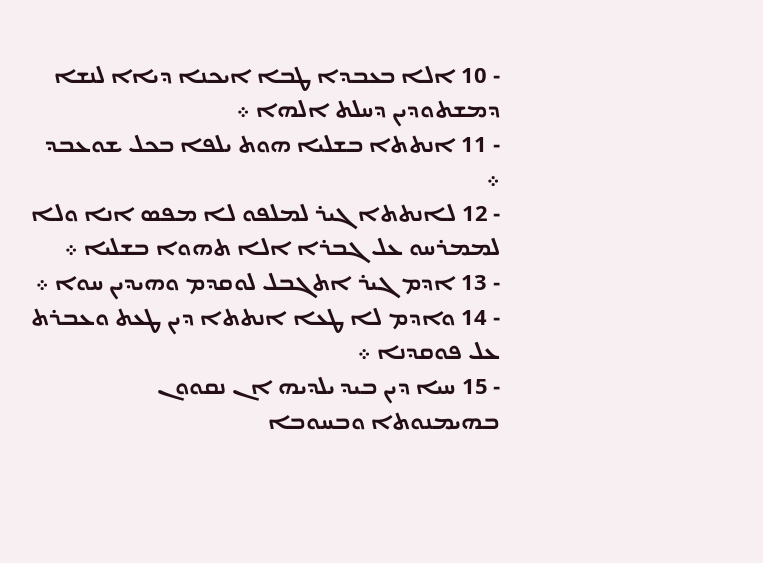- 10 ܐܠܐ ܒܥܒܕܐ ܛܒܐ ܐܝܟܢܐ ܕܝܐܐ ܠܢܫܐ ܕܡܫܬܘܕܝܢ ܕܚܠܬ ܐܠܗܐ ܀
- 11 ܐܢܬܬܐ ܒܫܠܝܐ ܗܘܬ ܝܠܦܐ ܒܟܠ ܫܘܥܒܕ ܀
- 12 ܠܐܢܬܬܐ ܓܝܪ ܠܡܠܦܘ ܠܐ ܡܦܤ ܐܢܐ ܘܠܐ ܠܡܡܪܚܘ ܥܠ ܓܒܪܐ ܐܠܐ ܬܗܘܐ ܒܫܠܝܐ ܀
- 13 ܐܕܡ ܓܝܪ ܐܬܓܒܠ ܠܘܩܕܡ ܘܗܝܕܝܢ ܚܘܐ ܀
- 14 ܘܐܕܡ ܠܐ ܛܥܐ ܐܢܬܬܐ ܕܝܢ ܛܥܬ ܘܥܒܪܬ ܥܠ ܦܘܩܕܢܐ ܀
- 15 ܚܝܐ ܕܝܢ ܒܝܕ ܝܠܕܝܗ ܐܢ ܢܩܘܘܢ ܒܗܝܡܢܘܬܐ ܘܒܚܘܒܐ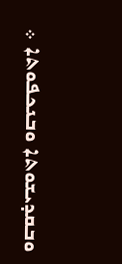ܘܒܩܕܝܫܘܬܐ ܘܒܢܟܦܘܬܐ ܀